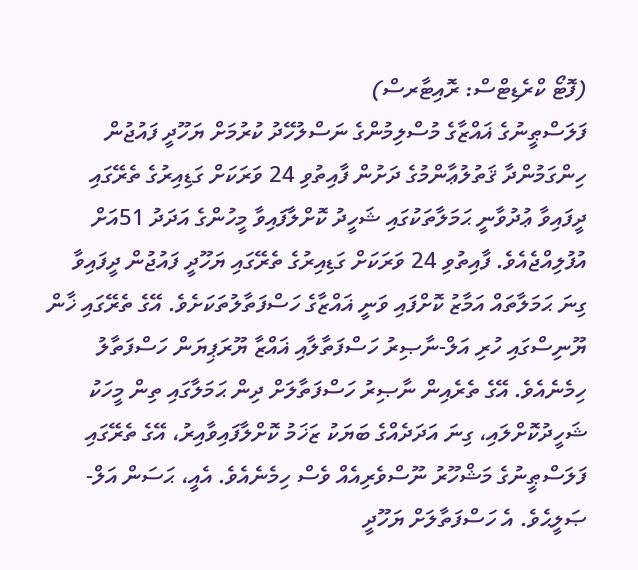(ފޮޓޯ ކްރެޑިޓްސް: ރޮއިޓާރސް)
ފަލަސްޠީނުގެ ޣައްޒާގެ މުސްލިމުންގެ ނަސްލުހޭދު ކުރުމަށް ޔަހޫދީ ފައުޖުން ހިންގަމުންދާ ޤަތުލުޢާންމުގެ ދަށުން ފާއިތުވި 24 ވަރަކަށް ގަޑިއިރުގެ ތެރޭގައި ދީފައިވާ ޢުދުވާނީ ޙަމަލާތަކުގައި ޝަހީދު ކޮށްލާފައިވާ މީހުންގެ އަދަދު 51އަށް އުފުލިއްޖެއެވެ. ފާއިތުވި 24 ވަރަކަށް ގަޑިއިރުގެ ތެރޭގައި ޔަހޫދީ ފައުޖުން ދީފައިވާ ގިނަ ޙަމަލާތައް އަމާޒު ކޮށްފައި ވަނީ ޣައްޒާގެ ހަސްފަތާލުތަކަށެވެ. އޭގެ ތެރޭގައި ޚާން ޔޫނިސްގައި ހުރި އަލް-ނާޞިރު ހަސްފަތާލާއި ޣައްޒާ ޔޫރަޕިޔަން ހަސްފަތާލު ހިމެނެއެވެ. އޭގެ ތެރެއިން ނާޞިރު ހަސްފަތާލަށް ދިން ޙަމަލާގައި ތިން މީހަކު ޝަހީދުކޮށްލައި، ގިނަ އަދަދެއްގެ ބަޔަކު ޒަޚަމު ކޮށްލާފައިވާއިރު، އޭގެ ތެރޭގައި ފަލަސްޠީނުގެ މަޝްހޫރު ނޫސްވެރިއެއް ވެސް ހިމެނެއެވެ. އެއީ، ޙަސަން އަލް-ޞަލީޙެވެ. އެ ހަސްފަތާލަށް ޔަހޫދީ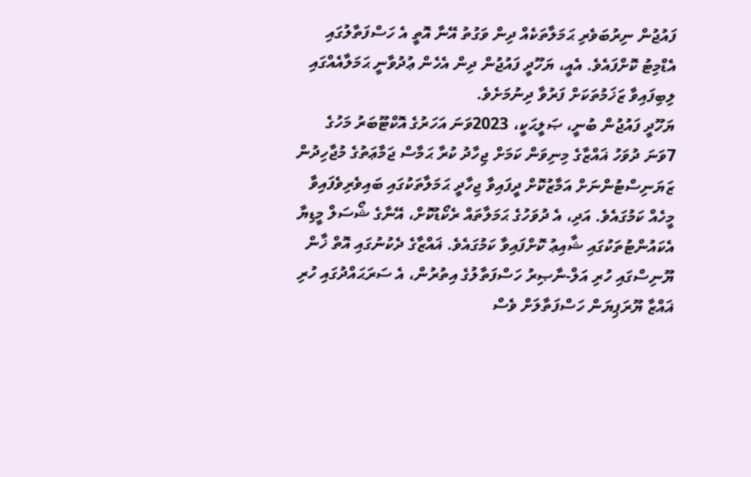ފައުޖުން ނިރުބަވެރި ޙަމަލާތަކެއް ދިން ވަގުތު އޭނާ އޮތީ އެ ހަސްފަތާލުގައި އެޑްމިޓު ކޮށްފައެވެ. އެއީ، ޔަހޫދީ ފައުޖުން ދިން އެހެން ޢުދުވާނީ ޙަމަލާއެއްގައި ލިބިފައިވާ ޒަޚަމުތަކަށް ފަރުވާ ދިނުމަށެވެ.
ޔަހޫދީ ފައުޖުން ބުނީ، ޞަލީޙަކީ، 2023ވަނަ އަހަރުގެ އޮކްޓޫބަރު މަހުގެ 7ވަނަ ދުވަހު ޣައްޒާގެ މިނިވަން ކަމަށް ޖިހާދު ކުރާ ޙަމާސް ޖަމާޢަތުގެ މުޖާހިދުން ޒަޔަނިސްޓުންނަށް އަމާޒުކޮށް ދީފައިވާ ޖިހާދީ ޙަމަލާތަކުގައި ބައިވެރިވެފައިވާ މީހެއް ކަމުގައެވެ. އަދި، އެ ދުވަހުގެ ޙަމަލާތައް ރެކޯޑުކޮށް، އޭނާގެ ޝޯސަލް މީޑިޔާ އެކައުންޓުތަކުގައި ޝާއިޢު ކޮށްފައިވާ ކަމުގައެވެ. ޣައްޒާގެ ދެކުނުގައި އޮތް ޚާން ޔޫނިސްގައި ހުރި އަލް-ނާޞިރު ހަސްފަތާލުގެ އިތުރުން، އެ ސަރަޙައްދުގައި ހުރި ޣައްޒާ ޔޫރަޕިޔަން ހަސްފަތާލަށް ވެސް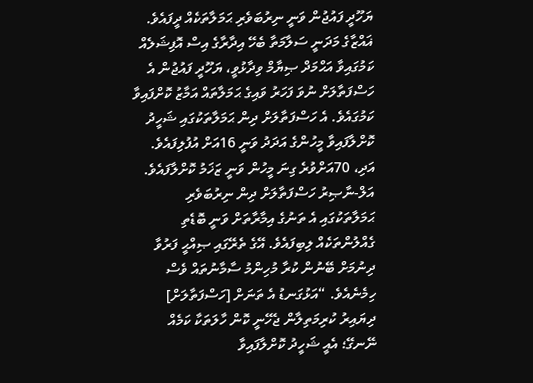ޔަހޫދީ ފައުޖުން ވަނީ ނިރުބަވެރި ޙަމަލާތަކެއް ދީފައެވެ. ޣައްޒާގެ މަދަނީ ސަލާމަތާ ބެހޭ އިދާރާގެ އިސް އޮފިޝަލެއް ކަމުގައިވާ އަޙްމަދް ޞިޔާމް ވިދާޅުވީ، ޔަހޫދީ ފައުޖުން އެ ހަސްފަތާލަށް ނުވަ ފަހަރު ވައިގެ ޙަމަލާތައް އަމާޒު ކޮށްފައިވާ ކަމުގައެވެ. އެ ހަސްފަތާލަށް ދިން ޙަމަލާތަކުގައި ޝަހީދު ކޮށްލާފައިވާ މީހުންގެ އަދަދު ވަނީ 16އަށް އުފުލިފައެވެ. އަދި، 70އަށްވުރެ ގިނަ މީހުން ވަނީ ޒަޚަމު ކޮށްލާފައެވެ.
އަލް-ނާޞިރު ހަސްފަތާލަށް ދިން ނިރުބަވެރި ޙަމަލާތަކުގައި އެ ތަނުގެ އިމާރާތަށް ވަނީ ބޮޑެތި ގެއްލުންތަކެއް ލިބިފައެވެ. އޭގެ ތެރޭގައި ޞިއްޙީ ފަރުވާ ދިނުމަށް ބޭނުން ކުރާ މުހިންމު ސާމާނުތައް ވެސް ހިމެނެއެވެ. “އަޅުގަނޑު އެ ތަނަށް [ހަސްފަތާލަށް] ދިޔައިރު ކުރިމަތިލާން ޖެހޭނީ ކޮން ހާލަތަކާ ކަމެއް ނޭނގޭ؛ އެއީ ޝަހީދު ކޮށްލާފައިވާ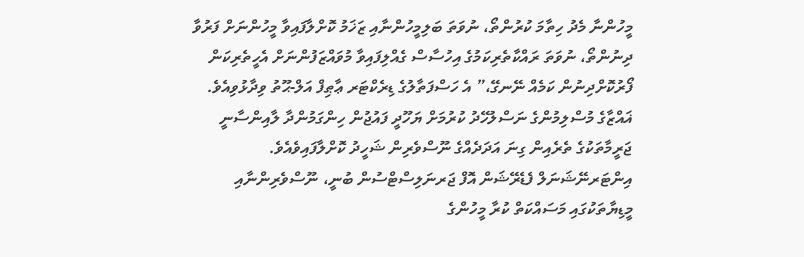މީހުންނާ މެދު ހިތާމަ ކުރުންތޯ، ނުވަތަ ބަލިމީހުންނާއި ޒަޚަމު ކޮށްލާފައިވާ މީހުންނަށް ފަރުވާ ދިނުންތޯ، ނުވަތަ ރައްކާތެރިކަމުގެ އިހުސާސް ގެއްލިފައިވާ މުވައްޒަފުންނަށް އެހީތެރިކަން ފޯރުކޮށްދިނުން ކަމެއް ނޭނގޭ،” އެ ހަސްފަތާލުގެ ޑިރެކްޓަރ ޢާޠިފް އަލް-ޙޫތު ވިދާޅުވިއެވެ. ޣައްޒާގެ މުސްލިމުންގެ ނަސްލުހޭދު ކުރުމަށް ޔަހޫދީ ފައުޖުން ހިންގަމުންދާ ލާއިންސާނީ ޖަރީމާތަކުގެ ތެރެއިން ގިނަ އަދަދެއްގެ ނޫސްވެރިން ޝަހީދު ކޮށްލާފައިވެއެވެ. އިންޓަރނޭޝަނަލް ފެޑެރޭޝަން އޮފް ޖަރނަލިސްޓްސުން ބުނީ، ނޫސްވެރިންނާއި މީޑިޔާތަކުގައި މަސައްކަތް ކުރާ މީހުންގެ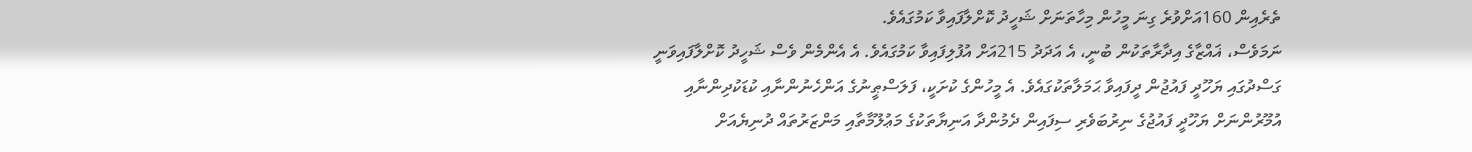ތެރެއިން 160އަށްވުރެ ގިނަ މީހުން މިހާތަނަށް ޝަހީދު ކޮށްލާފައިވާ ކަމުގައެވެ.
ނަމަވެސް، ޣައްޒާގެ އިދާރާތަކުން ބުނީ، އެ އަދަދު 215އަށް އުފުލިފައިވާ ކަމުގައެވެ. އެ އެންމެން ވެސް ޝަހީދު ކޮށްލާފައިވަނީ ގަސްދުގައި ޔަހޫދީ ފައުޖުން ދީފައިވާ ޙަމަލާތަކުގައެވެ. އެ މީހުންގެ ކުށަކީ، ފަލަސްޠީނުގެ އަންހެނުންނާއި ކުޑަކުދިންނާއި އުމޫރުންނަށް ޔަހޫދީ ފައުޖުގެ ނިރުބަވެރި ސިފައިން ދެމުންދާ އަނިޔާތަކުގެ މަޢުލޫމާތާއި މަންޒަރުތައް ދުނިޔެއަށް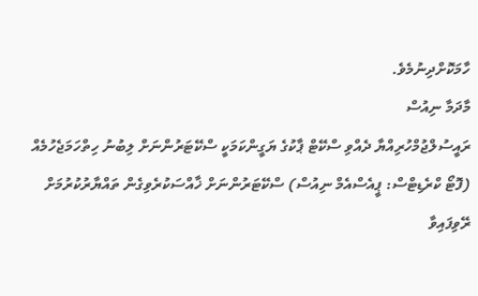ހާމަކޮށްދިނުމެވެ.
މާދަމާ ނިއުސް
ރައީސުލްޖުމްހުރިއްޔާ ދެއްވި ސްކޭޓް ޕާކުގެ ޔަގީންކަމަކީ ސްކޭޓަރުންނަށް ލިބުނު ހިތްހަމަޖެހުމެއް
(ފޮޓޯ ކްރެޑިޓްސް: ޕީއެސްއެމް ނިއުސް) ސްކޭޓަރުންނަށް ޚާއްސަކުރެވިގެން ތައްޔާރުކުރުމަށް ރޭވިފައިވާ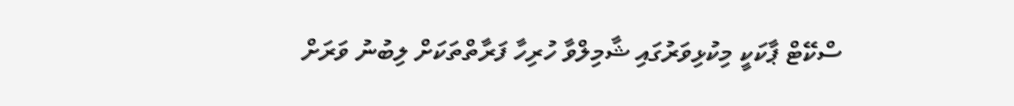ސްކޭޓް ޕާކަކީ މިކުޅިވަރުގައި ޝާމިލްވާ ހުރިހާ ފަރާތްތަކަށް ލިބުނު ވަރަށް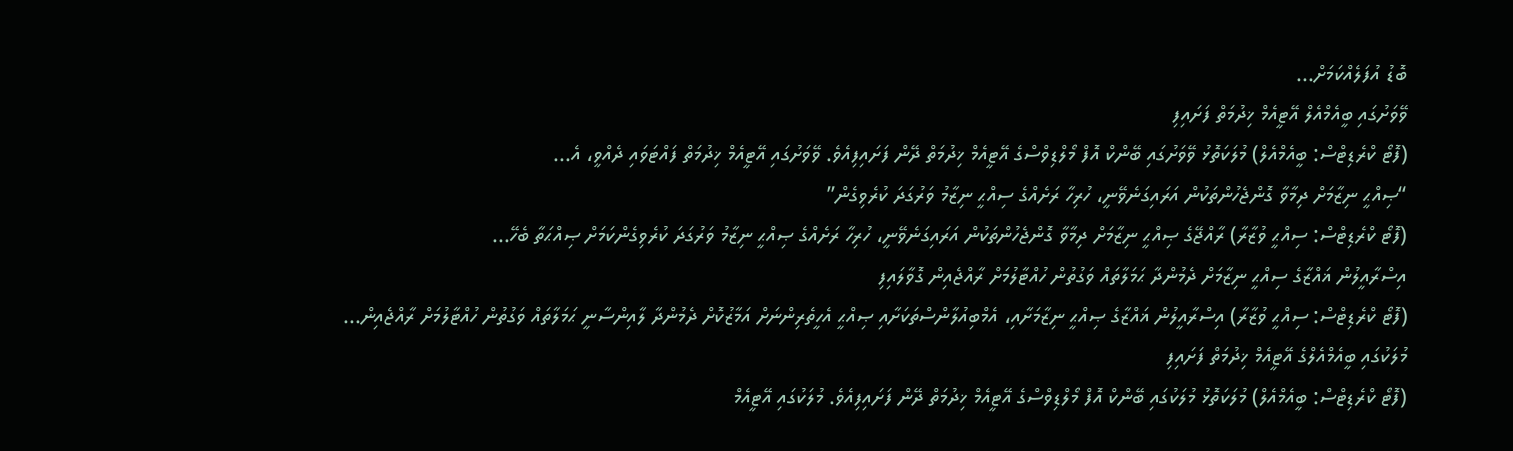ބޮޑު އުފަލެއްކަމަށް...
ވޭވަށުގައި ބީއެމްއެލް އޭޓީއެމް ޚިދުމަތް ފަށައިފި
(ފޮޓޯ ކްރެޑިޓްސް: ބީއެމްއެލް) މުލަކަތޮޅު ވޭވަށުގައި ބޭންކް އޮފް މޯލްޑިވްސްގެ އޭޓީއެމް ޚިދުމަތް ދޭން ފަށައިފިއެވެ. ވޭވަށުގައި އޭޓީއެމް ޚިދުމަތް ފައްޓަވައި ދެއްވީ، އެ...
“ޞިއްޙީ ނިޒާމަށް ދިމާވާ ގޮންޖެހުންތަކުން އަރައިގަނެވޭނީ، ހުރިހާ ރަށެއްގެ ސިއްޙީ ނިޒާމު ވަރުގަދަ ކުރެވިގެން”
(ފޮޓޯ ކްރެޑިޓްސް: ސިއްޙީ ވުޒާރާ) ރާއްޖޭގެ ޞިއްޙީ ނިޒާމަށް ދިމާވާ ގޮންޖެހުންތަކުން އަރައިގަނެވޭނީ، ހުރިހާ ރަށެއްގެ ޞިއްޙީ ނިޒާމު ވަރުގަދަ ކުރެވިގެންކަމަށް ޞިއްޙަތާ ބެހޭ...
އިސްރާއީލުން ޣައްޒާގެ ސިއްޙީ ނިޒާމަށް ދެމުންދާ ޙަމަލާތައް ވަގުތުން ހުއްޓާލުމަށް ރާއްޖެއިން ގޮވާލައިފި
(ފޮޓޯ ކްރެޑިޓްސް: ސިއްޙީ ވުޒާރާ) އިސްރާއީލުން ޣައްޒާގެ ޞިއްޙީ ނިޒާމަށާއި، އެމްބިއުލާންސްތަކަށާއި ޞިއްޙީ އެހީތެރިންނަށް އަމާޒުކޮށް ދެމުންދާ ލާއިންސާނީ ޙަމަލާތައް ވަގުތުން ހުއްޓާލުމަށް ރާއްޖެއިން...
މުލަކުގައި ބީއެމްއެލްގެ އޭޓީއެމް ޚިދުމަތް ފަށައިފި
(ފޮޓޯ ކްރެޑިޓްސް: ބީއެމްއެލް) މުލަކަތޮޅު މުލަކުގައި ބޭންކް އޮފް މޯލްޑިވްސްގެ އޭޓީއެމް ޚިދުމަތް ދޭން ފަށައިފިއެވެ. މުލަކުގައި އޭޓީއެމް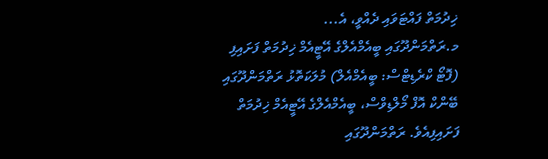ޚިދުމަތް ފައްޓަވައި ދެއްވީ، އެ...
މ.ރަތްމަންދޫގައި ބީއެމްއެލްގެ އޭޓީއެމް ޚިދުމަތް ފަށައިފި
(ފޮޓޯ ކްރެޑިޓްސް: ބީއެމްއެލް) މުލަކަތޮޅު ރަތްމަންދޫގައި ބޭންކް އޮފް މޯލްޑިވްސް، ބީއެމްއެލްގެ އޭޓީއެމް ޚިދުމަތް ފަށައިފިއެވެ. ރަތްމަންދޫގައި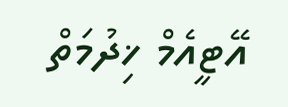އޭޓީއެމް ޚިދުމަތް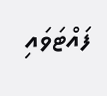ފައްޓަވައި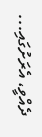ދެއްވީ، އެރަށުގައި...